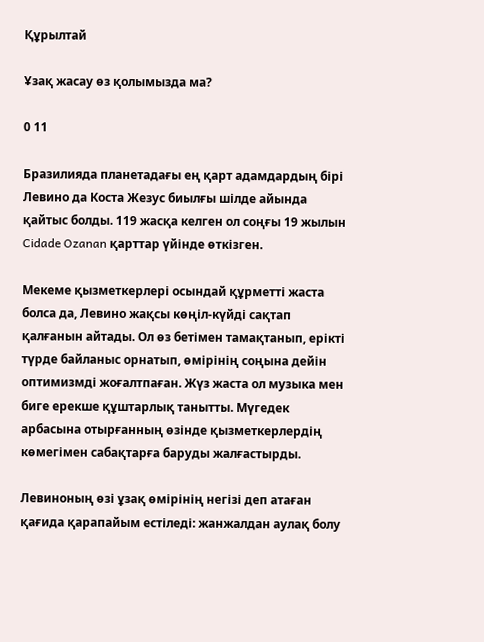Құрылтай

Ұзақ жасау өз қолымызда ма?

0 11

Бразилияда планетадағы ең қарт адамдардың бірі Левино да Коста Жезус биылғы шілде айында қайтыс болды. 119 жасқа келген ол соңғы 19 жылын Cidade Ozanan қарттар үйінде өткізген.

Мекеме қызметкерлері осындай құрметті жаста болса да, Левино жақсы көңіл-күйді сақтап қалғанын айтады. Ол өз бетімен тамақтанып, ерікті түрде байланыс орнатып, өмірінің соңына дейін оптимизмді жоғалтпаған. Жүз жаста ол музыка мен биге ерекше құштарлық танытты. Мүгедек арбасына отырғанның өзінде қызметкерлердің көмегімен сабақтарға баруды жалғастырды.

Левиноның өзі ұзақ өмірінің негізі деп атаған қағида қарапайым естіледі: жанжалдан аулақ болу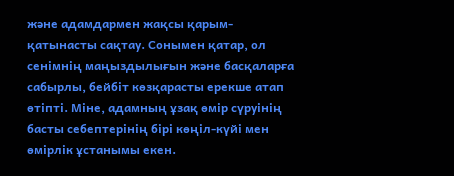және адамдармен жақсы қарым-қатынасты сақтау. Сонымен қатар, ол сенімнің маңыздылығын және басқаларға сабырлы, бейбіт көзқарасты ерекше атап өтіпті. Міне, адамның ұзақ өмір сүруінің басты себептерінің бірі көңіл-күйі мен өмірлік ұстанымы екен.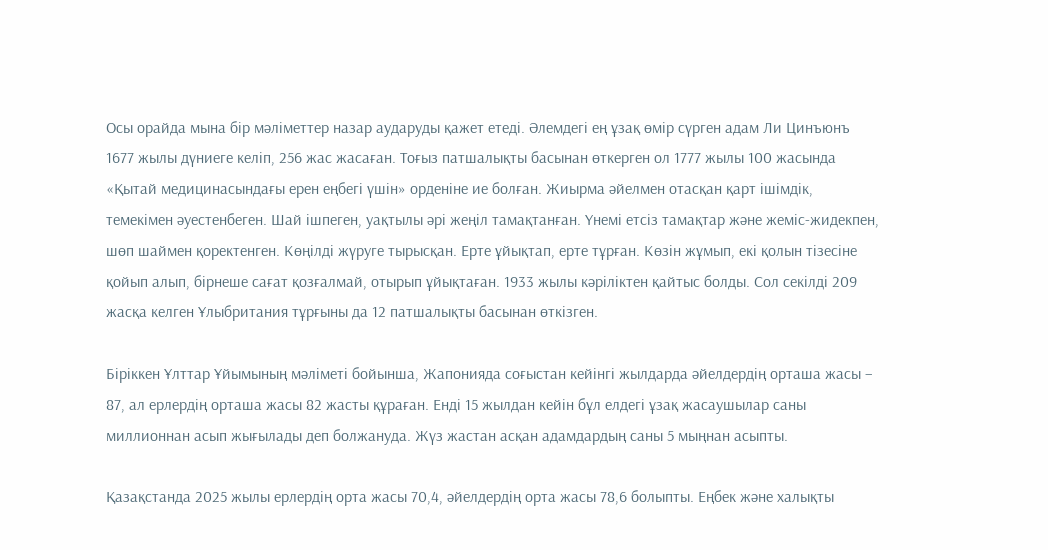Осы орайда мына бір мәліметтер назар аударуды қажет етеді. Әлемдегі ең ұзақ өмір сүрген адам Ли Цинъюнъ 1677 жылы дүниеге келіп, 256 жас жасаған. Тоғыз патшалықты басынан өткерген ол 1777 жылы 100 жасында «Қытай медицинасындағы ерен еңбегі үшін» орденіне ие болған. Жиырма әйелмен отасқан қарт ішімдік, темекімен әуестенбеген. Шай ішпеген, уақтылы әрі жеңіл тамақтанған. Үнемі етсіз тамақтар және жеміс-жидекпен, шөп шаймен қоректенген. Көңілді жүруге тырысқан. Ерте ұйықтап, ерте тұрған. Көзін жұмып, екі қолын тізесіне қойып алып, бірнеше сағат қозғалмай, отырып ұйықтаған. 1933 жылы кәріліктен қайтыс болды. Сол секілді 209 жасқа келген Ұлыбритания тұрғыны да 12 патшалықты басынан өткізген.

Біріккен Ұлттар Ұйымының мәліметі бойынша, Жапонияда соғыстан кейінгі жылдарда әйелдердің орташа жасы – 87, ал ерлердің орташа жасы 82 жасты құраған. Енді 15 жылдан кейін бұл елдегі ұзақ жасаушылар саны миллионнан асып жығылады деп болжануда. Жүз жастан асқан адамдардың саны 5 мыңнан асыпты.

Қазақстанда 2025 жылы ерлердің орта жасы 70,4, әйелдердің орта жасы 78,6 болыпты. Еңбек және халықты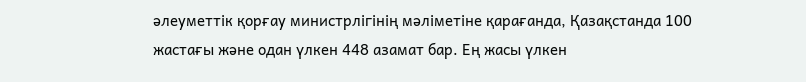әлеуметтік қорғау министрлігінің мәліметіне қарағанда, Қазақстанда 100 жастағы және одан үлкен 448 азамат бар. Ең жасы үлкен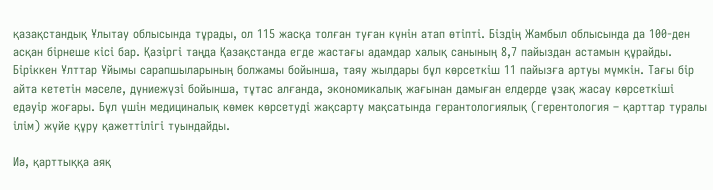қазақстандық Ұлытау облысында тұрады, ол 115 жасқа толған туған күнін атап өтіпті. Біздің Жамбыл облысында да 100-ден асқан бірнеше кісі бар. Қазiргi таңда Қазақстанда егде жастағы адамдар халық санының 8,7 пайыздан астамын құрайды. Бiрiккен Ұлттар Ұйымы сарапшыларының болжамы бойынша, таяу жылдары бұл көрсеткіш 11 пайызға артуы мүмкін. Тағы бір айта кететін мәселе, дүниежүзі бойынша, тұтас алғанда, экономикалық жағынан дамыған елдерде ұзақ жасау көрсеткіші едәуір жоғары. Бұл үшін медициналық көмек көрсетудi жақсарту мақсатында герантологиялық (герентология – қарттар туралы ілім) жүйе құру қажеттілігі туындайды.

Иә, қарттыққа аяқ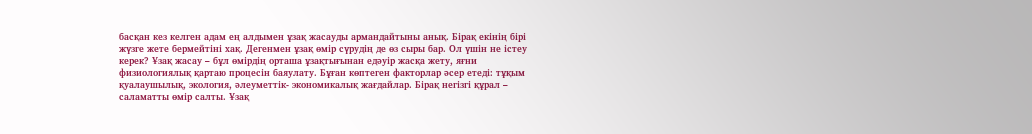басқан кез келген адам ең алдымен ұзақ жасауды армандайтыны анық. Бірақ екінің бірі жүзге жете бермейтіні хақ. Дегенмен ұзақ өмір сүрудің де өз сыры бар. Ол үшін не істеу керек? Ұзақ жасау – бұл өмірдің орташа ұзақтығынан едәуір жасқа жету, яғни физиологиялық қартаю процесін баяулату. Бұған көптеген факторлар әсер етеді: тұқым қуалаушылық, экология, әлеуметтік- экономикалық жағдайлар. Бірақ негізгі құрал – саламатты өмір салты. Ұзақ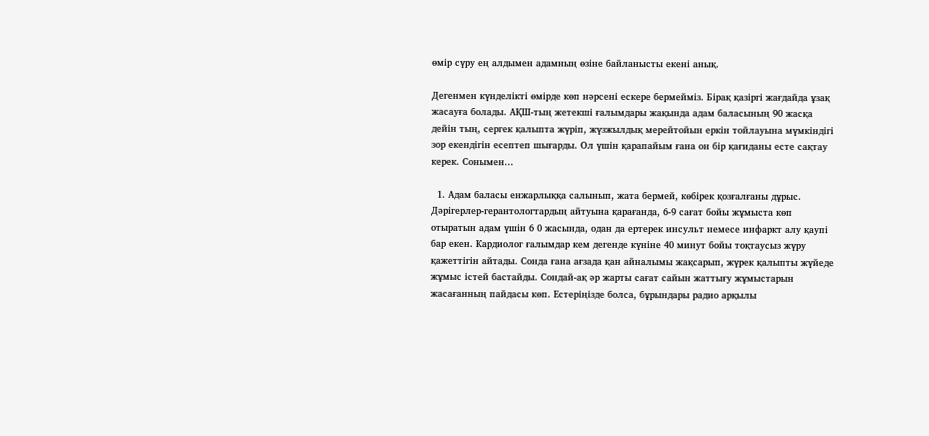өмір сүру ең алдымен адамның өзіне байланысты екені анық.

Дегенмен күнделікті өмірде көп нәрсені ескере бермейміз. Бірақ қазіргі жағдайда ұзақ жасауға болады. АҚШ-тың жетекші ғалымдары жақында адам баласының 90 жасқа дейін тың, сергек қалыпта жүріп, жүзжылдық мерейтойын еркін тойлауына мүмкіндігі зор екендігін есептеп шығарды. Ол үшін қарапайым ғана он бір қағиданы есте сақтау керек. Сонымен…

  1. Адам баласы енжарлыққа салынып, жата бермей, көбірек қозғалғаны дұрыс. Дәрігерлер-герантологтардың айтуына қарағанда, 6-9 сағат бойы жұмыста көп отыратын адам үшін 6 0 жасында, одан да ертерек инсульт немесе инфаркт алу қаупі бар екен. Кардиолог ғалымдар кем дегенде күніне 40 минут бойы тоқтаусыз жүру қажеттігін айтады. Сонда ғана ағзада қан айналымы жақсарып, жүрек қалыпты жүйеде жұмыс істей бастайды. Сондай-ақ әр жарты сағат сайын жаттығу жұмыстарын жасағанның пайдасы көп. Естеріңізде болса, бұрындары радио арқылы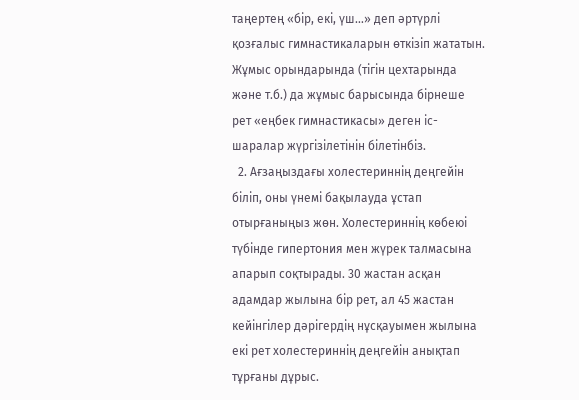таңертең «бір, екі, үш…» деп әртүрлі қозғалыс гимнастикаларын өткізіп жататын. Жұмыс орындарында (тігін цехтарында және т.б.) да жұмыс барысында бірнеше рет «еңбек гимнастикасы» деген іс-шаралар жүргізілетінін білетінбіз.
  2. Ағзаңыздағы холестериннің деңгейін біліп, оны үнемі бақылауда ұстап отырғаныңыз жөн. Холестериннің көбеюі түбінде гипертония мен жүрек талмасына апарып соқтырады. 30 жастан асқан адамдар жылына бір рет, ал 45 жастан кейінгілер дәрігердің нұсқауымен жылына екі рет холестериннің деңгейін анықтап тұрғаны дұрыс.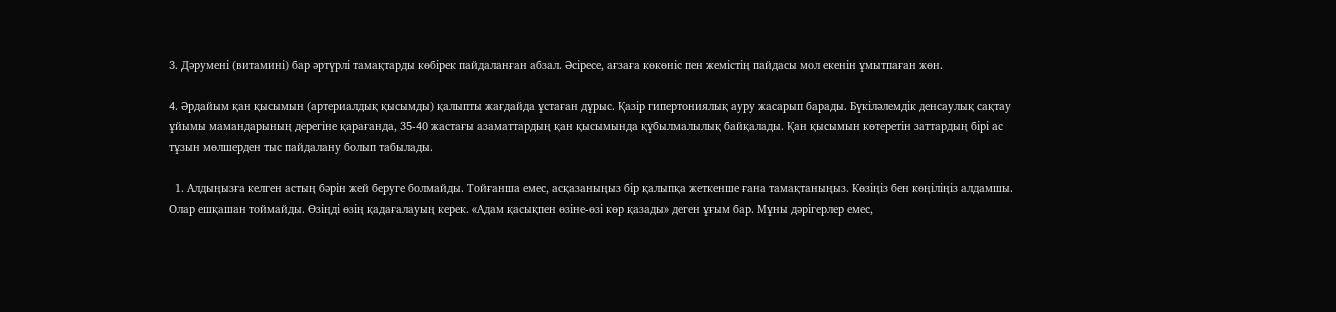3. Дәрумені (витамині) бар әртүрлі тамақтарды көбірек пайдаланған абзал. Әсіресе, ағзаға көкөніс пен жемістің пайдасы мол екенін ұмытпаған жөн.

4. Әрдайым қан қысымын (артериалдық қысымды) қалыпты жағдайда ұстаған дұрыс. Қазір гипертониялық ауру жасарып барады. Бүкіләлемдік денсаулық сақтау ұйымы мамандарының дерегіне қарағанда, 35-40 жастағы азаматтардың қан қысымында құбылмалылық байқалады. Қан қысымын көтеретін заттардың бірі ас тұзын мөлшерден тыс пайдалану болып табылады.

  1. Алдыңызға келген астың бәрін жей беруге болмайды. Тойғанша емес, асқазаныңыз бір қалыпқа жеткенше ғана тамақтаныңыз. Көзіңіз бен көңіліңіз алдамшы. Олар ешқашан тоймайды. Өзіңді өзің қадағалауың керек. «Адам қасықпен өзіне-өзі көр қазады» деген ұғым бар. Мұны дәрігерлер емес,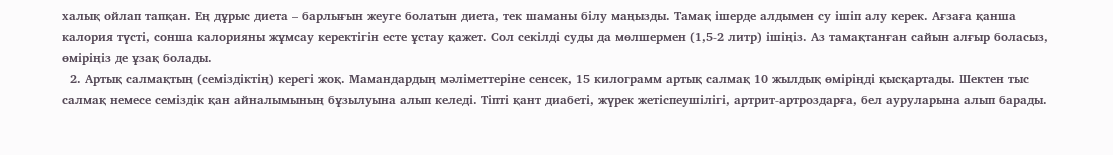халық ойлап тапқан. Ең дұрыс диета – барлығын жеуге болатын диета, тек шаманы білу маңызды. Тамақ ішерде алдымен су ішіп алу керек. Ағзаға қанша калория түсті, сонша калорияны жұмсау керектігін есте ұстау қажет. Сол секілді суды да мөлшермен (1,5-2 литр) ішіңіз. Аз тамақтанған сайын алғыр боласыз, өміріңіз де ұзақ болады.
  2. Артық салмақтың (семіздіктің) керегі жоқ. Мамандардың мәліметтеріне сенсек, 15 килограмм артық салмақ 10 жылдық өміріңді қысқартады. Шектен тыс салмақ немесе семіздік қан айналымының бұзылуына алып келеді. Тіпті қант диабеті, жүрек жетіспеушілігі, артрит-артроздарға, бел ауруларына алып барады.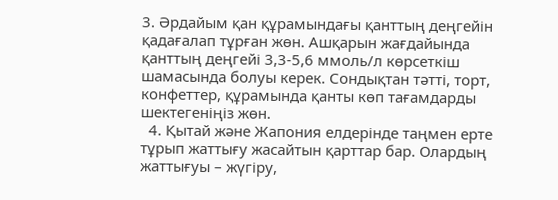3. Әрдайым қан құрамындағы қанттың деңгейін қадағалап тұрған жөн. Ашқарын жағдайында қанттың деңгейі 3,3-5,6 ммоль/л көрсеткіш шамасында болуы керек. Сондықтан тәтті, торт, конфеттер, құрамында қанты көп тағамдарды шектегеніңіз жөн.
  4. Қытай және Жапония елдерінде таңмен ерте тұрып жаттығу жасайтын қарттар бар. Олардың жаттығуы – жүгіру,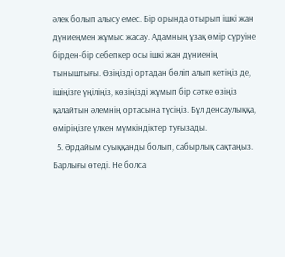әлек болып алысу емес. Бір орында отырып ішкі жан дүниеңмен жұмыс жасау. Адамның ұзақ өмір сүруіне бірден-бір себепкер осы ішкі жан дүниенің тыныштығы. Өзіңізді ортадан бөліп алып кетіңіз де, ішіңізге үңіліңіз, көзіңізді жұмып бір сәтке өзіңіз қалайтын әлемнің ортасына түсіңіз. Бұл денсаулыққа, өміріңізге үлкен мүмкіндіктер туғызады.
  5. Әрдайым суыққанды болып, сабырлық сақтаңыз. Барлығы өтеді. Не болса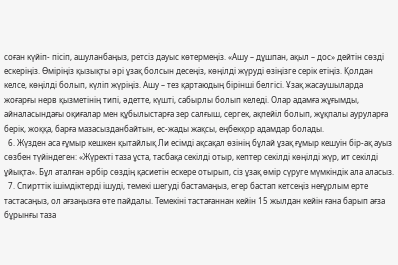соған күйіп- пісіп, ашуланбаңыз, ретсіз дауыс көтермеңіз. «Ашу – дұшпан, ақыл – дос» дейтін сөзді ескеріңіз. Өміріңіз қызықты әрі ұзақ болсын десеңіз, көңілді жүруді өзіңізге серік етіңіз. Қолдан келсе, көңілді болып, күліп жүріңіз. Ашу – тез қартаюдың бірінші белгісі. Ұзақ жасаушыларда жоғарғы нерв қызметінің типі, әдетте, күшті, сабырлы болып келеді. Олар адамға жұғымды, айналасындағы оқиғалар мен құбылыстарға зер салғыш, сергек, ақпейіл болып, жұқпалы ауруларға берік, жоққа, барға мазасызданбайтын, ес-жады жақсы, еңбекқор адамдар болады.
  6. Жүзден аса ғұмыр кешкен қытайлық Ли есімді ақсақал өзінің бұлай ұзақ ғұмыр кешуін бір-ақ ауыз сөзбен түйіндеген: «Жүректі таза ұста, тасбақа секілді отыр, кептер секілді көңілді жүр, ит секілді ұйықта». Бұл аталған әрбір сөздің қасиетін ескере отырып, сіз ұзақ өмір сүруге мүмкіндік ала аласыз.
  7. Спирттік ішімдіктерді ішуді, темекі шегуді бастамаңыз, егер бастап кетсеңіз неғұрлым ерте тастасаңыз, ол ағзаңызға өте пайдалы. Темекіні тастағаннан кейін 15 жылдан кейін ғана барып ағза бұрынғы таза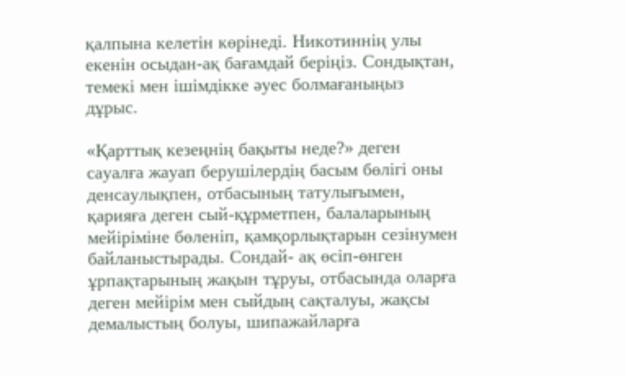қалпына келетін көрінеді. Никотиннің улы екенін осыдан-ақ бағамдай беріңіз. Сондықтан, темекі мен ішімдікке әуес болмағаныңыз дұрыс.

«Қарттық кезеңнің бақыты неде?» деген сауалға жауап берушілердің басым бөлігі оны денсаулықпен, отбасының татулығымен, қарияға деген сый-құрметпен, балаларының мейіріміне бөленіп, қамқорлықтарын сезінумен байланыстырады. Сондай- ақ өсіп-өнген ұрпақтарының жақын тұруы, отбасында оларға деген мейірім мен сыйдың сақталуы, жақсы демалыстың болуы, шипажайларға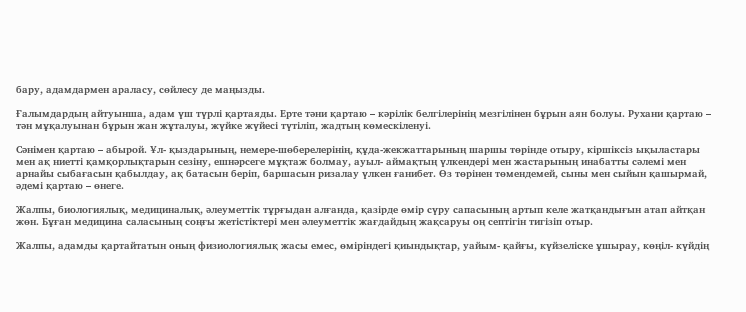бару, адамдармен араласу, сөйлесу де маңызды.

Ғалымдардың айтуынша, адам үш түрлі қартаяды. Ерте тәни қартаю – кәрілік белгілерінің мезгілінен бұрын аян болуы. Рухани қартаю – тән мұқалуынан бұрын жан жұталуы, жүйке жүйесі түтіліп, жадтың көмескіленуі.

Сәнімен қартаю – абырой. Ұл- қыздарының, немере-шөберелерінің, құда-жекжаттарының шаршы төрінде отыру, кіршіксіз ықыластары мен ақ ниетті қамқорлықтарын сезіну, ешнәрсеге мұқтаж болмау, ауыл- аймақтың үлкендері мен жастарының инабатты сәлемі мен арнайы сыбағасын қабылдау, ақ батасын беріп, баршасын ризалау үлкен ғанибет. Өз төрінен төмендемей, сыны мен сыйын қашырмай, әдемі қартаю – өнеге.

Жалпы, биологиялық, медициналық, әлеуметтік тұрғыдан алғанда, қазірде өмір сүру сапасының артып келе жатқандығын атап айтқан жөн. Бұған медицина саласының соңғы жетістіктері мен әлеуметтік жағдайдың жақсаруы оң септігін тигізіп отыр.

Жалпы, адамды қартайтатын оның физиологиялық жасы емес, өміріндегі қиындықтар, уайым- қайғы, күйзеліске ұшырау, көңіл- күйдің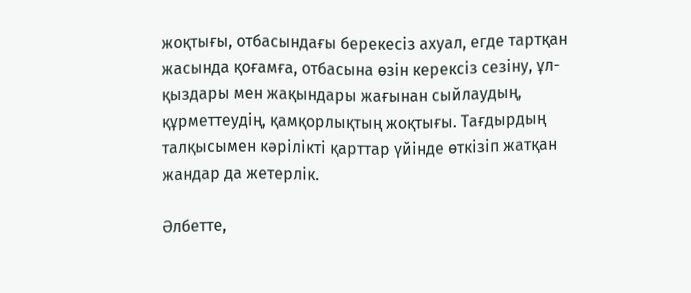жоқтығы, отбасындағы берекесіз ахуал, егде тартқан жасында қоғамға, отбасына өзін керексіз сезіну, ұл-қыздары мен жақындары жағынан сыйлаудың, құрметтеудің, қамқорлықтың жоқтығы. Тағдырдың талқысымен кәрілікті қарттар үйінде өткізіп жатқан жандар да жетерлік.

Әлбетте,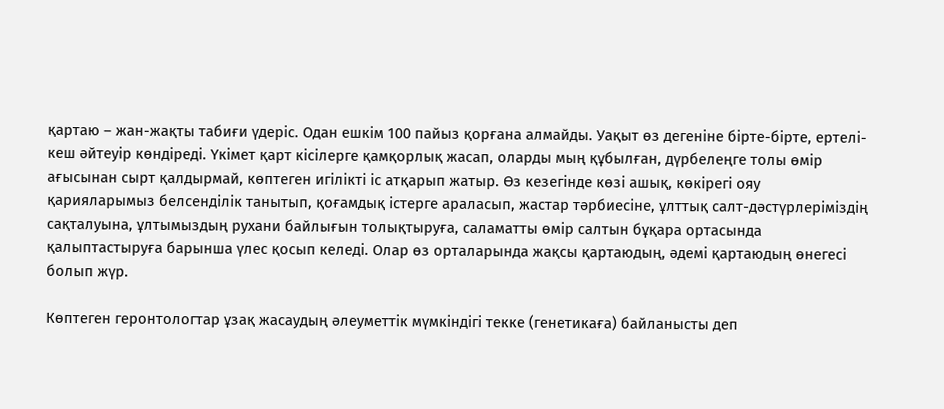қартаю – жан-жақты табиғи үдеріс. Одан ешкім 100 пайыз қорғана алмайды. Уақыт өз дегеніне бірте-бірте, ертелі-кеш әйтеуір көндіреді. Үкімет қарт кісілерге қамқорлық жасап, оларды мың құбылған, дүрбелеңге толы өмір ағысынан сырт қалдырмай, көптеген игілікті іс атқарып жатыр. Өз кезегінде көзі ашық, көкірегі ояу қарияларымыз белсенділік танытып, қоғамдық істерге араласып, жастар тәрбиесіне, ұлттық салт-дәстүрлеріміздің сақталуына, ұлтымыздың рухани байлығын толықтыруға, саламатты өмір салтын бұқара ортасында қалыптастыруға барынша үлес қосып келеді. Олар өз орталарында жақсы қартаюдың, әдемі қартаюдың өнегесі болып жүр.

Көптеген геронтологтар ұзақ жасаудың әлеуметтік мүмкіндігі текке (генетикаға) байланысты деп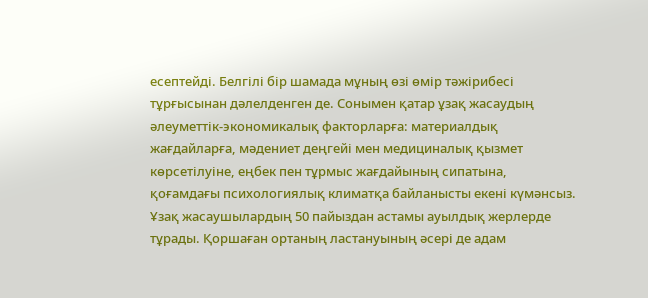есептейді. Белгілі бір шамада мұның өзі өмір тәжірибесі тұрғысынан дәлелденген де. Сонымен қатар ұзақ жасаудың әлеуметтік-экономикалық факторларға: материалдық жағдайларға, мәдениет деңгейі мен медициналық қызмет көрсетілуіне, еңбек пен тұрмыс жағдайының сипатына, қоғамдағы психологиялық климатқа байланысты екені күмәнсыз. Ұзақ жасаушылардың 50 пайыздан астамы ауылдық жерлерде тұрады. Қоршаған ортаның ластануының әсері де адам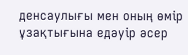денсаулығы мен оның өмір ұзақтығына едәуір әсер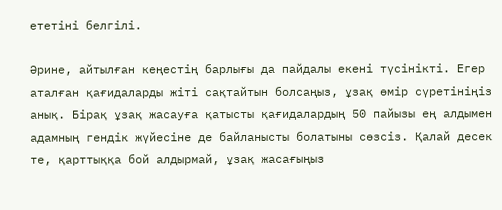ететіні белгілі.

Әрине, айтылған кеңестің барлығы да пайдалы екені түсінікті. Егер аталған қағидаларды жіті сақтайтын болсаңыз, ұзақ өмір сүретініңіз анық. Бірақ ұзақ жасауға қатысты қағидалардың 50 пайызы ең алдымен адамның гендік жүйесіне де байланысты болатыны сөзсіз. Қалай десек те, қарттыққа бой алдырмай, ұзақ жасағыңыз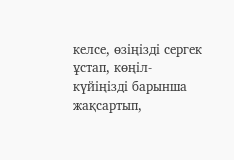келсе, өзіңізді сергек ұстап, көңіл-күйіңізді барынша жақсартып,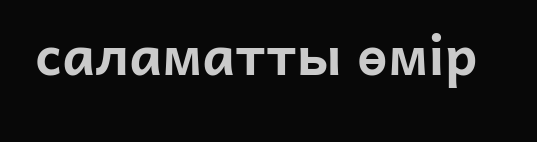саламатты өмір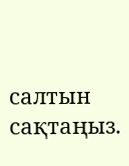салтын сақтаңыз.